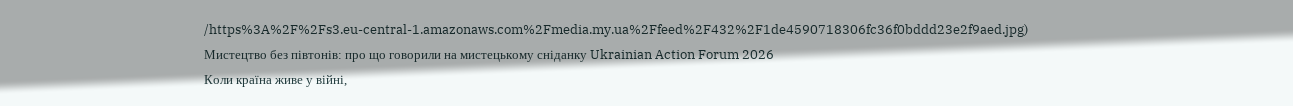/https%3A%2F%2Fs3.eu-central-1.amazonaws.com%2Fmedia.my.ua%2Ffeed%2F432%2F1de4590718306fc36f0bddd23e2f9aed.jpg)
Мистецтво без півтонів: про що говорили на мистецькому сніданку Ukrainian Action Forum 2026
Коли країна живе у війні,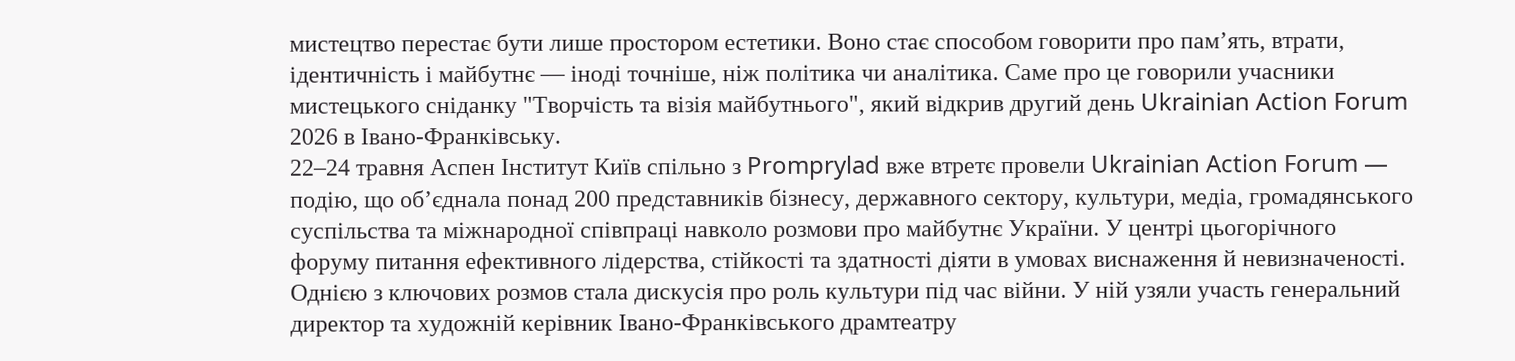мистецтво перестає бути лише простором естетики. Воно стає способом говорити про пам’ять, втрати, ідентичність і майбутнє — іноді точніше, ніж політика чи аналітика. Саме про це говорили учасники мистецького сніданку "Творчість та візія майбутнього", який відкрив другий день Ukrainian Action Forum 2026 в Івано-Франківську.
22–24 травня Аспен Інститут Київ спільно з Promprylad вже втретє провели Ukrainian Action Forum — подію, що об’єднала понад 200 представників бізнесу, державного сектору, культури, медіа, громадянського суспільства та міжнародної співпраці навколо розмови про майбутнє України. У центрі цьогорічного форуму питання ефективного лідерства, стійкості та здатності діяти в умовах виснаження й невизначеності.
Однією з ключових розмов стала дискусія про роль культури під час війни. У ній узяли участь генеральний директор та художній керівник Івано-Франківського драмтеатру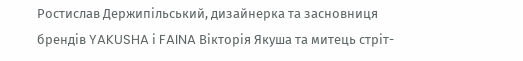Ростислав Держипільський, дизайнерка та засновниця брендів YAKUSHA і FAINA Вікторія Якуша та митець стріт-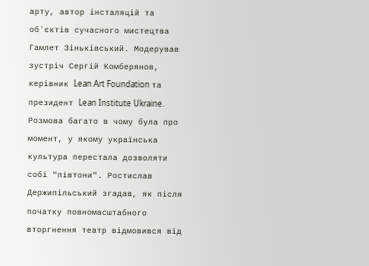арту, автор інсталяцій та обʼєктів сучасного мистецтва Гамлет Зіньківський. Модерував зустріч Сергій Комберянов, керівник Lean Art Foundation та президент Lean Institute Ukraine.
Розмова багато в чому була про момент, у якому українська культура перестала дозволяти собі "півтони". Ростислав Держипільський згадав, як після початку повномасштабного вторгнення театр відмовився від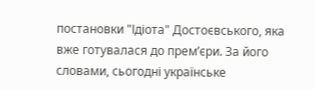постановки "Ідіота" Достоєвського, яка вже готувалася до прем’єри. За його словами, сьогодні українське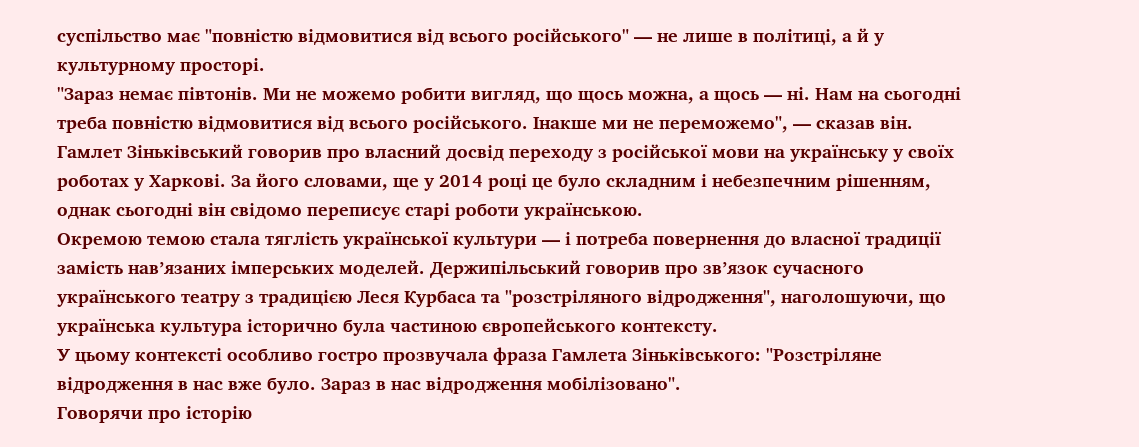суспільство має "повністю відмовитися від всього російського" — не лише в політиці, а й у культурному просторі.
"Зараз немає півтонів. Ми не можемо робити вигляд, що щось можна, а щось — ні. Нам на сьогодні треба повністю відмовитися від всього російського. Інакше ми не переможемо", — сказав він.
Гамлет Зіньківський говорив про власний досвід переходу з російської мови на українську у своїх роботах у Харкові. За його словами, ще у 2014 році це було складним і небезпечним рішенням, однак сьогодні він свідомо переписує старі роботи українською.
Окремою темою стала тяглість української культури — і потреба повернення до власної традиції замість нав’язаних імперських моделей. Держипільський говорив про зв’язок сучасного українського театру з традицією Леся Курбаса та "розстріляного відродження", наголошуючи, що українська культура історично була частиною європейського контексту.
У цьому контексті особливо гостро прозвучала фраза Гамлета Зіньківського: "Розстріляне відродження в нас вже було. Зараз в нас відродження мобілізовано".
Говорячи про історію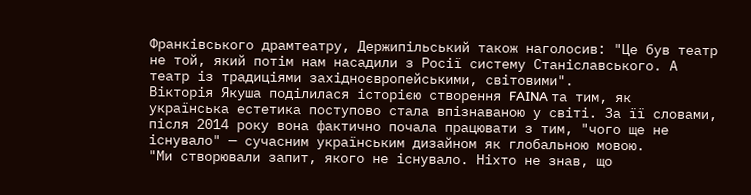Франківського драмтеатру, Держипільський також наголосив: "Це був театр не той, який потім нам насадили з Росії систему Станіславського. А театр із традиціями західноєвропейськими, світовими".
Вікторія Якуша поділилася історією створення FAINA та тим, як українська естетика поступово стала впізнаваною у світі. За її словами, після 2014 року вона фактично почала працювати з тим, "чого ще не існувало" — сучасним українським дизайном як глобальною мовою.
"Ми створювали запит, якого не існувало. Ніхто не знав, що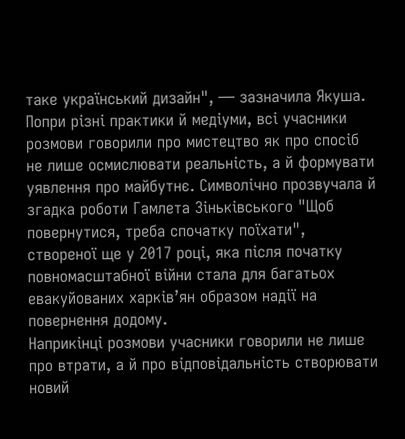таке український дизайн", — зазначила Якуша.
Попри різні практики й медіуми, всі учасники розмови говорили про мистецтво як про спосіб не лише осмислювати реальність, а й формувати уявлення про майбутнє. Символічно прозвучала й згадка роботи Гамлета Зіньківського "Щоб повернутися, треба спочатку поїхати", створеної ще у 2017 році, яка після початку повномасштабної війни стала для багатьох евакуйованих харків’ян образом надії на повернення додому.
Наприкінці розмови учасники говорили не лише про втрати, а й про відповідальність створювати новий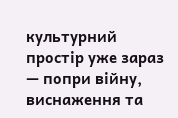культурний простір уже зараз — попри війну, виснаження та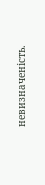невизначеність.